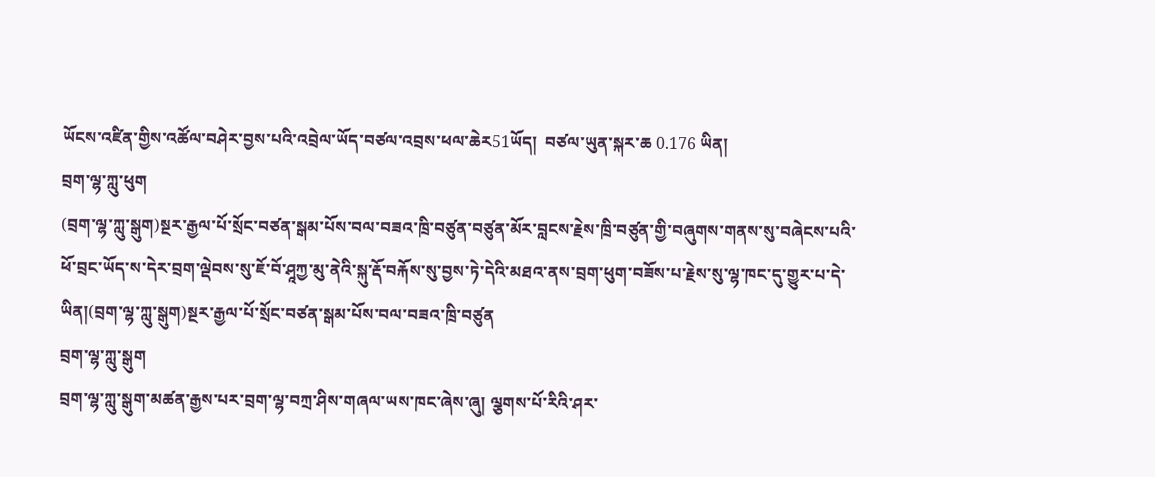ཡོངས་འཛིན་གྱིས་འཚོལ་བཤེར་བྱས་པའི་འབྲེལ་ཡོད་བཙལ་འབྲས་ཕལ་ཆེར51ཡོད།  བཙལ་ཡུན་སྐར་ཆ 0.176 ཡིན།
བྲག་ལྷ་ཀླུ་ཕུག
(བྲག་ལྷ་ཀླུ་སྒུག)སྔར་རྒྱལ་པོ་སྲོང་བཙན་སྒམ་པོས་བལ་བཟའ་ཁྲི་བཙུན་བཙུན་མོར་བླངས་རྗེས་ཁྲི་བཙུན་གྱི་བཞུགས་གནས་སུ་བཞེངས་པའི་ཕོ་བྲང་ཡོད་ས་དེར་བྲག་ལྡེབས་སུ་ཇོ་བོ་ཤཱཀྱ་མུ་ནེའི་སྐུ་རྡོ་བརྐོས་སུ་བྱས་ཏེ་དེའི་མཐའ་ནས་བྲག་ཕུག་བཟོས་པ་རྗེས་སུ་ལྷ་ཁང་དུ་གྱུར་པ་དེ་ཡིན།(བྲག་ལྷ་ཀླུ་སྒུག)སྔར་རྒྱལ་པོ་སྲོང་བཙན་སྒམ་པོས་བལ་བཟའ་ཁྲི་བཙུན
བྲག་ལྷ་ཀླུ་སྒུག
བྲག་ལྷ་ཀླུ་སྒུག་མཚན་རྒྱས་པར་བྲག་ལྷ་བཀྲ་ཤིས་གཞལ་ཡས་ཁང་ཞེས་ཞུ། ལྕགས་པོ་རིའི་ཤར་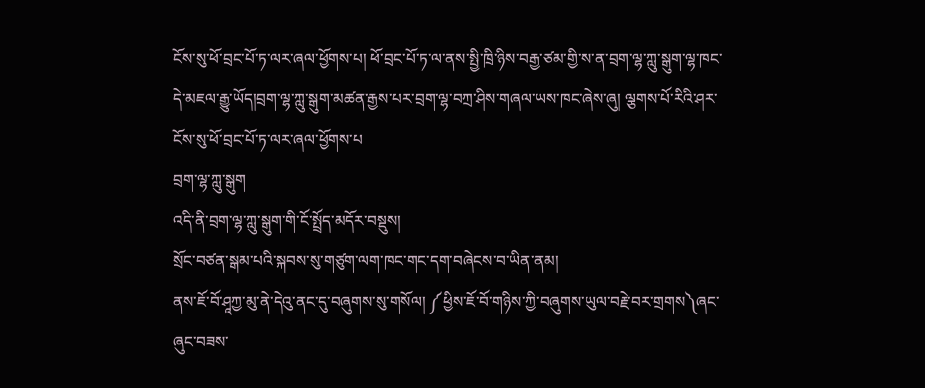ངོས་སུ་ཕོ་བྲང་པོ་ཏ་ལར་ཞལ་ཕྱོགས་པ། ཕོ་བྲང་པོ་ཏ་ལ་ནས་སྤྱི་ཁྲི་ཉིས་བརྒྱ་ཙམ་གྱི་ས་ན་བྲག་ལྷ་ཀླུ་སྒུག་ལྷ་ཁང་དེ་མཇལ་རྒྱུ་ཡོད།བྲག་ལྷ་ཀླུ་སྒུག་མཚན་རྒྱས་པར་བྲག་ལྷ་བཀྲ་ཤིས་གཞལ་ཡས་ཁང་ཞེས་ཞུ། ལྕགས་པོ་རིའི་ཤར་ངོས་སུ་ཕོ་བྲང་པོ་ཏ་ལར་ཞལ་ཕྱོགས་པ
བྲག་ལྷ་ཀླུ་སྒུག
འདི་ནི་བྲག་ལྷ་ཀླུ་སྒུག་གི་ངོ་སྤྲོད་མདོར་བསྡུས།
སྲོང་བཙན་སྒམ་པའི་སྐབས་སུ་གཙུག་ལག་ཁང་གང་དག་བཞེངས་བ་ཡིན་ནམ།
ནས་ཇོ་བོ་ཤཱཀྱ་མུ་ནེ་དེའུ་ནང་དུ་བཞུགས་སུ་གསོལ། ༼ཕྱིས་ཇོ་བོ་གཉིས་ཀྱི་བཞུགས་ཡུལ་བརྗེ་བར་གྲགས༽ཞང་ཞུང་བཟས་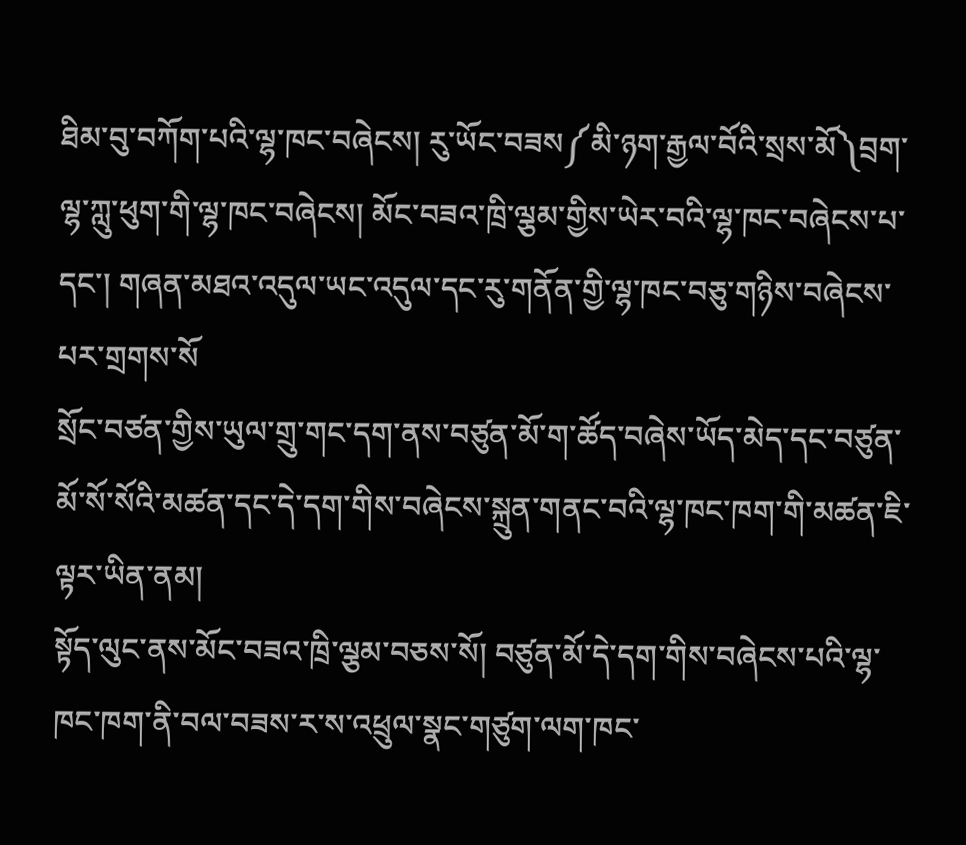ཐིམ་བུ་བཀོག་པའི་ལྷ་ཁང་བཞེངས། རུ་ཡོང་བཟས༼མི་ཉག་རྒྱལ་བོའི་སྲས་མོ༽བྲག་ལྷ་ཀླུ་ཕུག་གི་ལྷ་ཁང་བཞེངས། མོང་བཟའ་ཁྲི་ལྕམ་གྱིས་ཡེར་བའི་ལྷ་ཁང་བཞེངས་པ་དང་། གཞན་མཐའ་འདུལ་ཡང་འདུལ་དང་རུ་གནོན་གྱི་ལྷ་ཁང་བཅུ་གཉིས་བཞེངས་པར་གྲགས་སོ
སྲོང་བཙན་གྱིས་ཡུལ་གྲུ་གང་དག་ནས་བཙུན་མོ་ག་ཚོད་བཞེས་ཡོད་མེད་དང་བཙུན་མོ་སོ་སོའི་མཚན་དང་དེ་དག་གིས་བཞེངས་སྐྲུན་གནང་བའི་ལྷ་ཁང་ཁག་གི་མཚན་ཇི་ལྟར་ཡིན་ནམ།
སྟོད་ལུང་ནས་མོང་བཟའ་ཁྲི་ལྕམ་བཅས་སོ། བཙུན་མོ་དེ་དག་གིས་བཞེངས་པའི་ལྷ་ཁང་ཁག་ནི་བལ་བཟས་ར་ས་འཕྲུལ་སྣང་གཙུག་ལག་ཁང་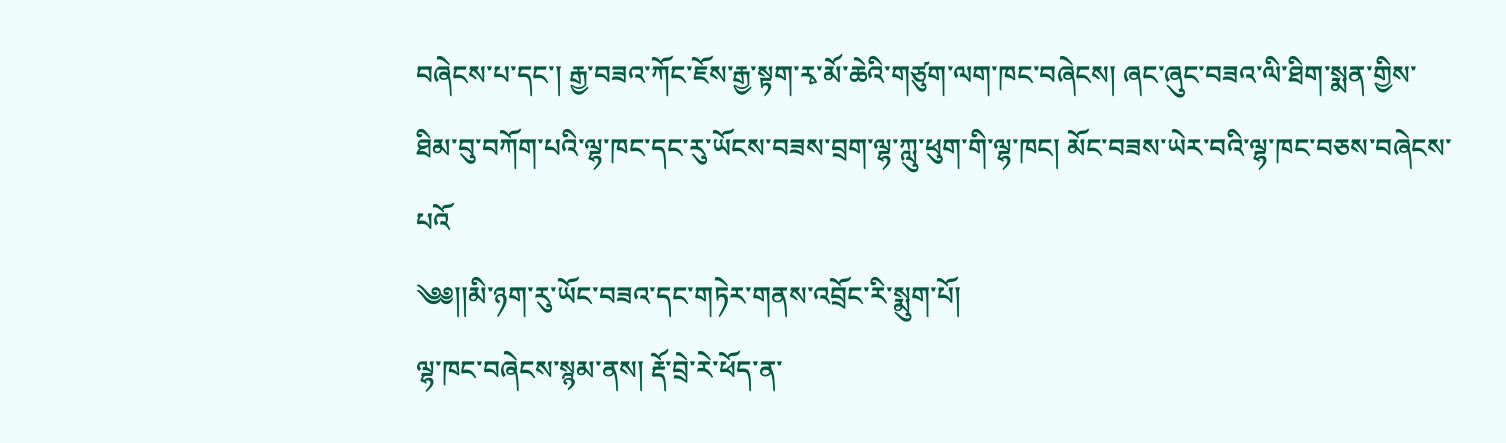བཞེངས་པ་དང་། རྒྱ་བཟའ་ཀོང་ཇོས་རྒྱ་སྟག་རྭ་མོ་ཆེའི་གཙུག་ལག་ཁང་བཞེངས། ཞང་ཞུང་བཟའ་ལི་ཐིག་སྨན་གྱིས་ཐིམ་བུ་བཀོག་པའི་ལྷ་ཁང་དང་རུ་ཡོངས་བཟས་བྲག་ལྷ་ཀླུ་ཕུག་གི་ལྷ་ཁང། མོང་བཟས་ཡེར་བའི་ལྷ་ཁང་བཅས་བཞེངས་པའོ
༄༅།།མི་ཉག་རུ་ཡོང་བཟའ་དང་གཏེར་གནས་འབྲོང་རི་སྨུག་པོ།
ལྷ་ཁང་བཞེངས་སྙམ་ནས། རྡོ་བྲེ་རེ་ཕོད་ན་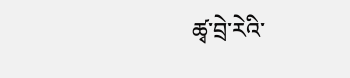ཚྭ་བྲེ་རེའི་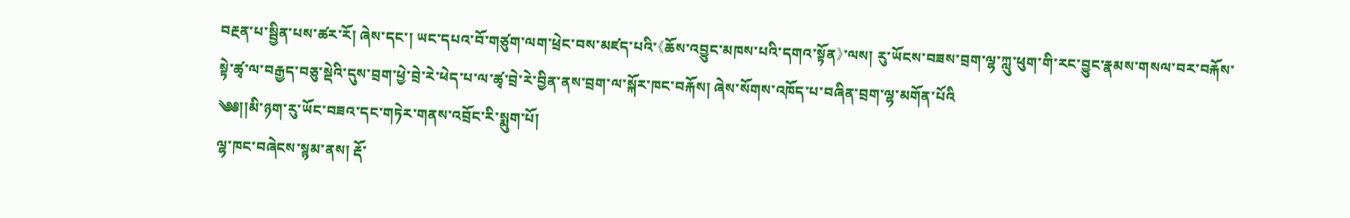བརྔན་པ་སྦྱིན་པས་ཚར་རོ། ཞེས་དང་། ཡང་དཔའ་བོ་གཙུག་ལག་ཕྲེང་བས་མཛད་པའི་《ཆོས་འབྱུང་མཁས་པའི་དགའ་སྟོན》་ལས། རུ་ཡོངས་བཟས་བྲག་ལྷ་ཀླུ་ཕུག་གི་རང་བྱུང་རྣམས་གསལ་བར་བརྐོས་སྟེ་ཚྭ་ལ་བརྒྱད་བཅུ་སྡེའི་དུས་བྲག་ཕྱེ་བྲེ་རེ་ཕེད་པ་ལ་ཚྭ་བྲེ་རེ་བྱིན་ནས་བྲག་ལ་སྐོར་ཁང་བརྐོས། ཞེས་སོགས་འཁོད་པ་བཞིན་བྲག་ལྷ་མགོན་པོའི
༄༅།།མི་ཉག་རུ་ཡོང་བཟའ་དང་གཏེར་གནས་འབྲོང་རི་སྨུག་པོ།
ལྷ་ཁང་བཞེངས་སྙམ་ནས། རྡོ་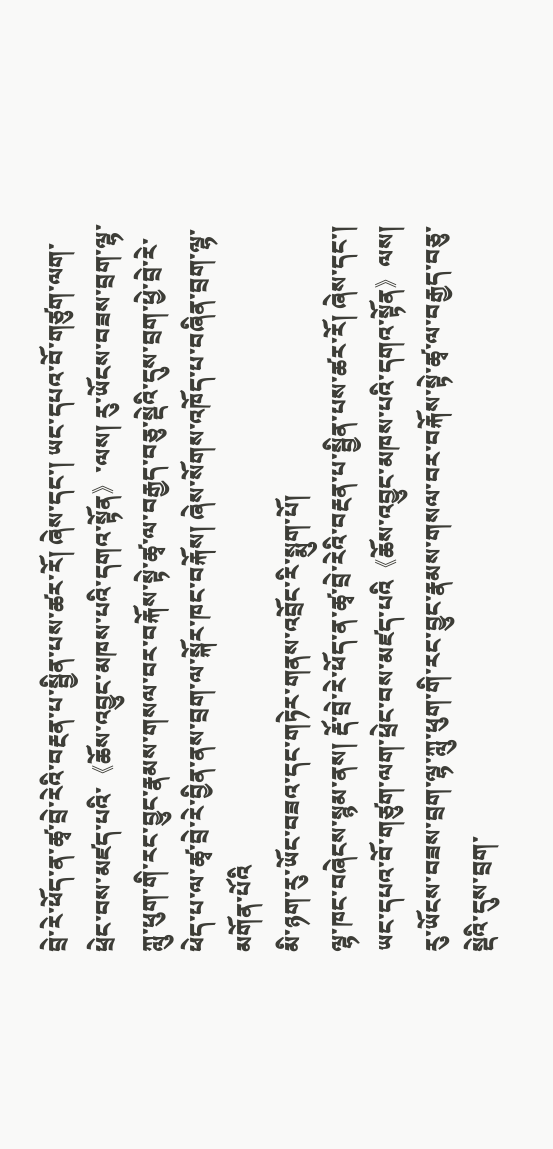བྲེ་རེ་ཕོད་ན་ཚྭ་བྲེ་རེའི་བརྔན་པ་སྦྱིན་པས་ཚར་རོ། ཞེས་དང་། ཡང་དཔའ་བོ་གཙུག་ལག་ཕྲེང་བས་མཛད་པའི་《ཆོས་འབྱུང་མཁས་པའི་དགའ་སྟོན》་ལས། རུ་ཡོངས་བཟས་བྲག་ལྷ་ཀླུ་ཕུག་གི་རང་བྱུང་རྣམས་གསལ་བར་བརྐོས་སྟེ་ཚྭ་ལ་བརྒྱད་བཅུ་སྡེའི་དུས་བྲག་ཕྱེ་བྲེ་རེ་ཕེད་པ་ལ་ཚྭ་བྲེ་རེ་བྱིན་ནས་བྲག་ལ་སྐོར་ཁང་བརྐོས། ཞེས་སོགས་འཁོད་པ་བཞིན་བྲག་ལྷ་མགོན་པོའི
མི་ཉག་རུ་ཡོང་བཟའ་དང་གཏེར་གནས་འབྲོང་རི་སྨུག་པོ།
ལྷ་ཁང་བཞེངས་སྙམ་ནས། རྡོ་བྲེ་རེ་ཕོད་ན་ཚྭ་བྲེ་རེའི་བརྔན་པ་སྦྱིན་པས་ཚར་རོ། ཞེས་དང་། ཡང་དཔའ་བོ་གཙུག་ལག་ཕྲེང་བས་མཛད་པའི《ཆོས་འབྱུང་མཁས་པའི་དགའ་སྟོན》ལས། རུ་ཡོངས་བཟས་བྲག་ལྷ་ཀླུ་ཕུག་གི་རང་བྱུང་རྣམས་གསལ་བར་བརྐོས་སྟེ་ཚྭ་ལ་བརྒྱད་བཅུ་སྡེའི་དུས་བྲག་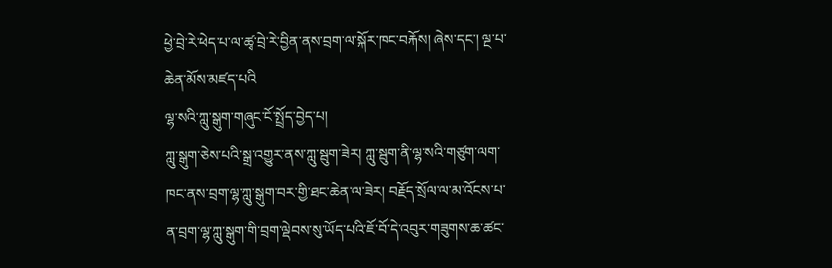ཕྱེ་བྲེ་རེ་ཕེད་པ་ལ་ཚྭ་བྲེ་རེ་བྱིན་ནས་བྲག་ལ་སྐོར་ཁང་བརྐོས། ཞེས་དང་། ལྔ་པ་ཆེན་མོས་མཛད་པའི
ལྷ་སའི་ཀླུ་སྒུག་གཞུང་ངོ་སྤྲོད་བྱེད་པ།
ཀླུ་སྒུག་ཅེས་པའི་སྒྲ་འགྱུར་ནས་ཀླུ་སྦུག་ཟེར། ཀླུ་སྦུག་ནི་ལྷ་སའི་གཙུག་ལག་ཁང་ནས་བྲག་ལྷ་ཀླུ་སྒུག་བར་གྱི་ཐང་ཆེན་ལ་ཟེར། བརྗོད་སྲོལ་ལ་མ་འོངས་པ་ན་བྲག་ལྷ་ཀླུ་སྒུག་གི་བྲག་ལྡེབས་སུ་ཡོད་པའི་ཇོ་བོ་དེ་འབུར་གཟུགས་ཆ་ཚང་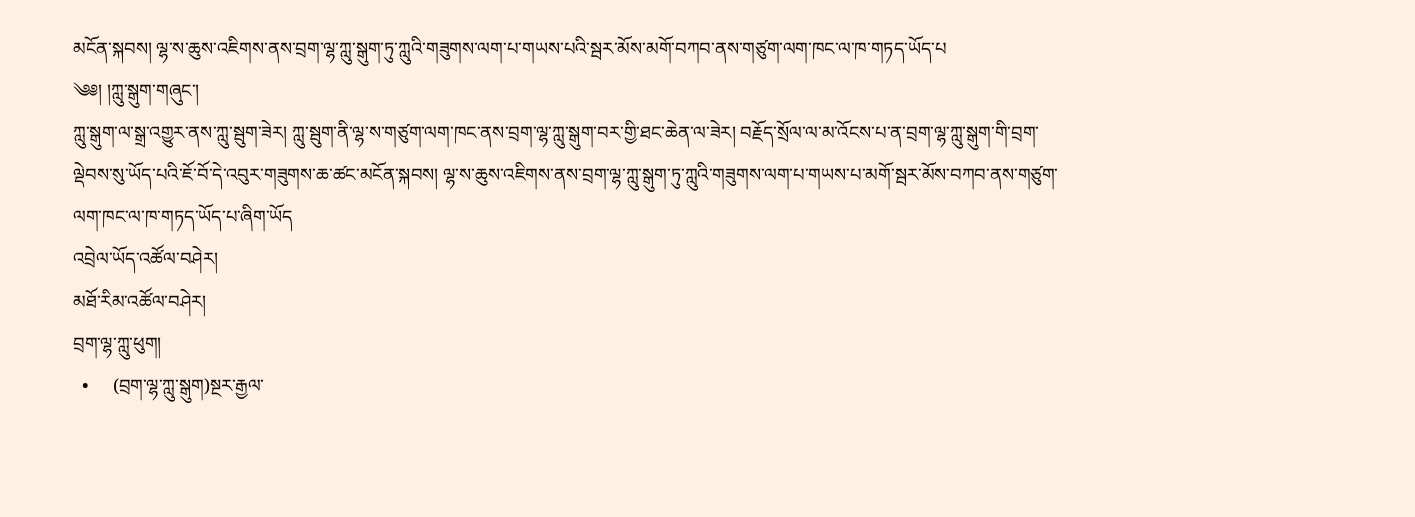མངོན་སྐབས། ལྷ་ས་ཆུས་འཇིགས་ནས་བྲག་ལྷ་ཀླུ་སྒུག་ཏུ་ཀླུའི་གཟུགས་ལག་པ་གཡས་པའི་སྦར་མོས་མགོ་བཀབ་ནས་གཙུག་ལག་ཁང་ལ་ཁ་གཏད་ཡོད་པ
༄༅། །ཀླུ་སྒུག་གཞུང་།
ཀླུ་སྒུག་ལ་སྒྲ་འགྱུར་ནས་ཀླུ་སྦུག་ཟེར། ཀླུ་སྦུག་ནི་ལྷ་ས་གཙུག་ལག་ཁང་ནས་བྲག་ལྷ་ཀླུ་སྒུག་བར་གྱི་ཐང་ཆེན་ལ་ཟེར། བརྗོད་སྲོལ་ལ་མ་འོངས་པ་ན་བྲག་ལྷ་ཀླུ་སྒུག་གི་བྲག་ལྡེབས་སུ་ཡོད་པའི་ཇོ་བོ་དེ་འབུར་གཟུགས་ཆ་ཚང་མངོན་སྐབས། ལྷ་ས་ཆུས་འཇིགས་ནས་བྲག་ལྷ་ཀླུ་སྒུག་ཏུ་ཀླུའི་གཟུགས་ལག་པ་གཡས་པ་མགོ་སྦར་མོས་བཀབ་ནས་གཙུག་ལག་ཁང་ལ་ཁ་གཏད་ཡོད་པ་ཞིག་ཡོད
འབྲེལ་ཡོད་འཚོལ་བཤེར།
མཐོ་རིམ་འཚོལ་བཤེར།
བྲག་ལྷ་ཀླུ་ཕུག།
  •     (བྲག་ལྷ་ཀླུ་སྒུག)སྔར་རྒྱལ་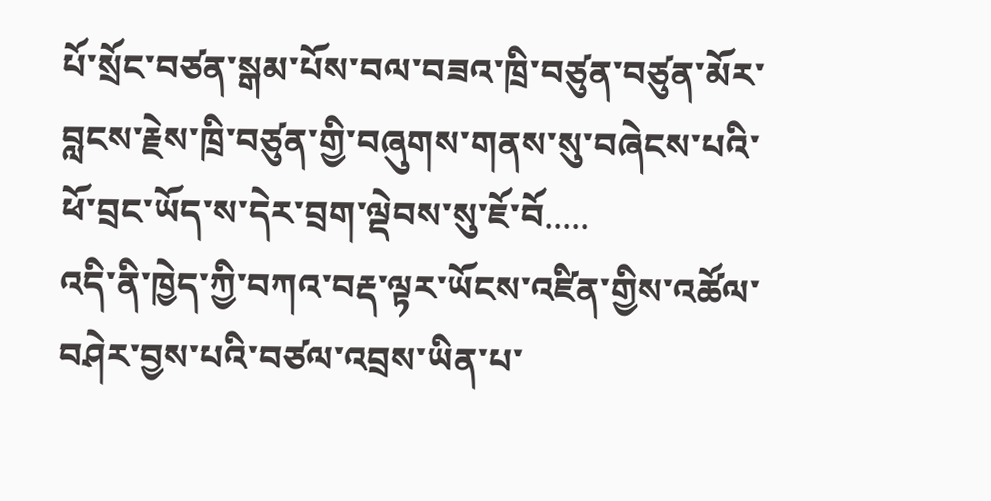པོ་སྲོང་བཙན་སྒམ་པོས་བལ་བཟའ་ཁྲི་བཙུན་བཙུན་མོར་བླངས་རྗེས་ཁྲི་བཙུན་གྱི་བཞུགས་གནས་སུ་བཞེངས་པའི་ཕོ་བྲང་ཡོད་ས་དེར་བྲག་ལྡེབས་སུ་ཇོ་བོ.....
འདི་ནི་ཁྱེད་ཀྱི་བཀའ་བརྡ་ལྟར་ཡོངས་འཛིན་གྱིས་འཚོལ་བཤེར་བྱས་པའི་བཙལ་འབྲས་ཡིན་པ་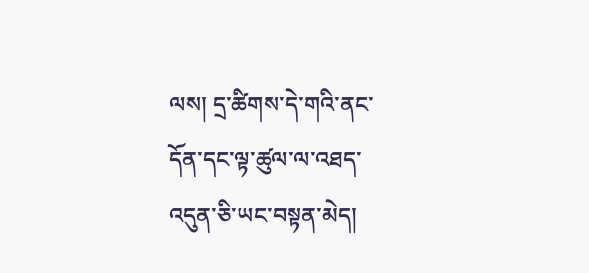ལས། དྲ་ཚིགས་དེ་གའི་ནང་དོན་དང་ལྟ་ཚུལ་ལ་འཐད་འདུན་ཅི་ཡང་བསྟན་མེད།